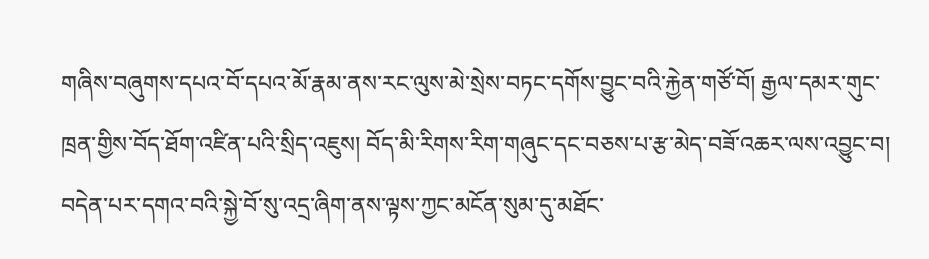གཞིས་བཞུགས་དཔའ་བོ་དཔའ་མོ་རྣམ་ནས་རང་ལུས་མེ་སྲེས་བཏང་དགོས་བྱུང་བའི་རྐྱེན་གཙོ་བོ། རྒྱལ་དམར་གུང་ཁྲན་གྱིས་བོད་ཐོག་འཛིན་པའི་སྲིད་འཇུས། བོད་མི་རིགས་རིག་གཞུང་དང་བཅས་པ་རྩ་མེད་བཟོ་འཆར་ལས་འབྱུང་བ། བདེན་པར་དགའ་བའི་སྐྱེ་བོ་སུ་འདྲ་ཞིག་ནས་ལྟས་ཀྱང་མངོན་སུམ་དུ་མཐོང་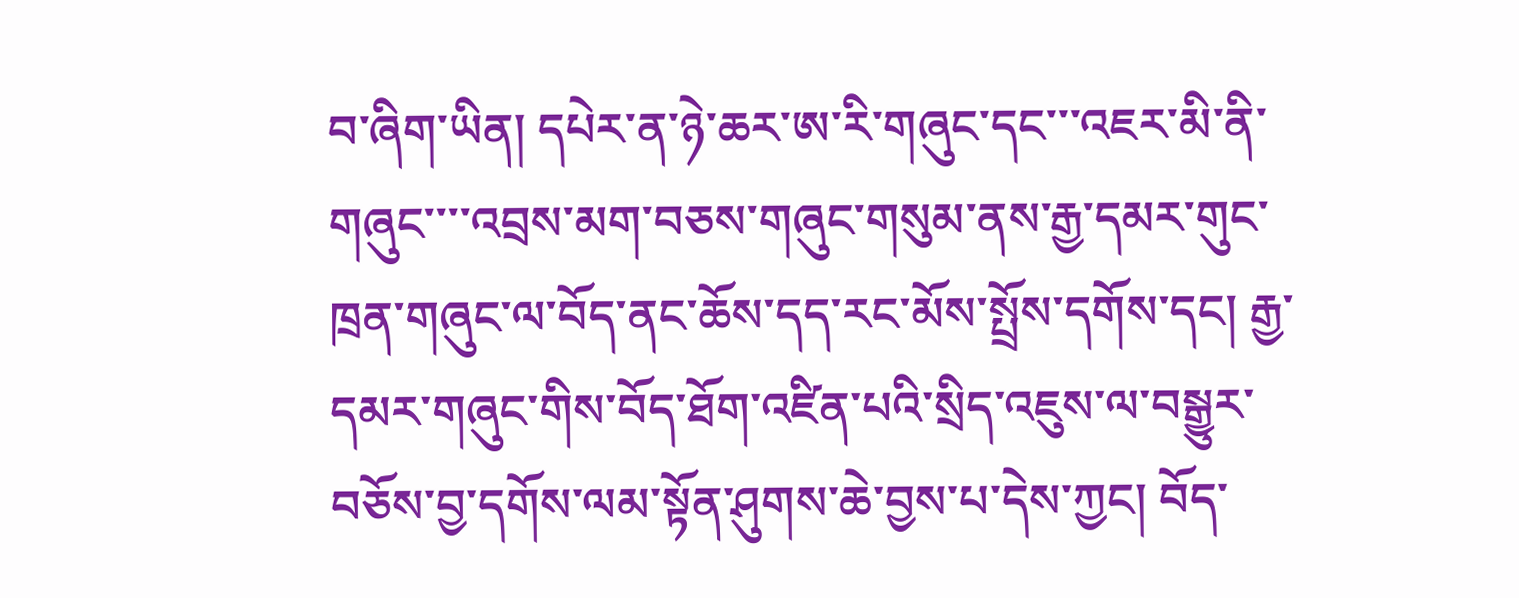བ་ཞིག་ཡིན། དཔེར་ན་ཉེ་ཆར་ཨ་རི་གཞུང་དང་་་འཇར་མི་ནི་གཞུང་་་་འབྲས་མག་བཅས་གཞུང་གསུམ་ནས་རྒྱ་དམར་གུང་ཁྲན་གཞུང་ལ་བོད་ནང་ཆོས་དད་རང་མོས་སྤྲོས་དགོས་དང། རྒྱ་དམར་གཞུང་གིས་བོད་ཐོག་འཛིན་པའི་སྲིད་འཇུས་ལ་བསྒྱུར་བཅོས་བྱ་དགོས་ལམ་སྟོན་ཤུགས་ཆེ་བྱས་པ་དེས་ཀྱང། བོད་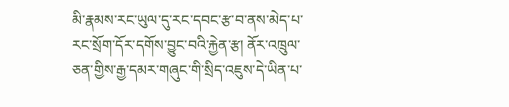མི་རྣམས་རང་ཡུལ་དུ་རང་དབང་རྩ་བ་ནས་མེད་པ་རང་སྲོག་དོར་དགོས་བྱུང་བའི་རྐྱེན་རྩ། ནོར་འཁྲུལ་ཅན་གྱིས་རྒྱ་དམར་གཞུང་གི་སྲིད་འཇུས་དེ་ཡིན་པ་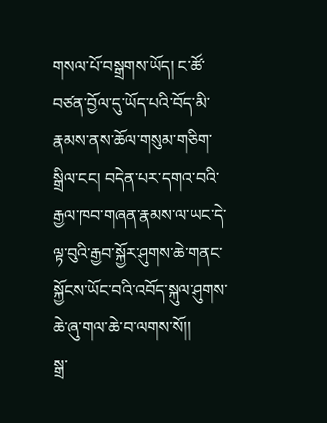གསལ་པོ་བསྒྲགས་ཡོད། ང་ཚོ་བཙན་བྱོལ་དུ་ཡོད་པའི་བོད་མི་རྣམས་ནས་ཆོལ་གསུམ་གཅིག་སྒྲིལ་ངང། བདེན་པར་དགའ་བའི་རྒྱལ་ཁབ་གཞན་རྣམས་ལ་ཡང་དེ་ལྟ་བུའི་རྒྱབ་སྐྱོར་ཤུགས་ཆེ་གནང་སྐྱོངས་ཡོང་བའི་འབོད་སྐུལ་ཤུགས་ཆེ་ཞུ་གལ་ཆེ་བ་ལགས་སོ།།
སྒྲ་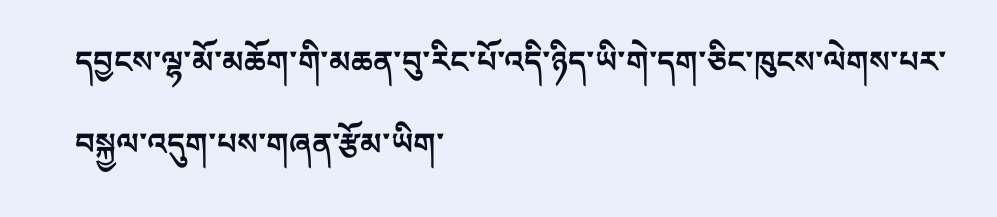དབྱངས་ལྷ་མོ་མཆོག་གི་མཆན་བུ་རིང་པོ་འདི་ཉིད་ཡི་གེ་དག་ཅིང་ཁུངས་ལེགས་པར་བསྐྱལ་འདུག་པས་གཞན་རྩོམ་ཡིག་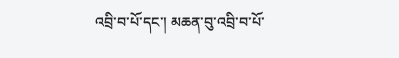འབྲི་བ་པོ་དང་། མཆན་བུ་འབྲི་བ་པོ་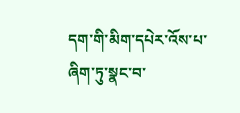དག་གི་མིག་དཔེར་འོས་པ་ཞིག་ཏུ་སྣང་བ་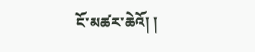ངོ་མཚར་ཆེའོ། །